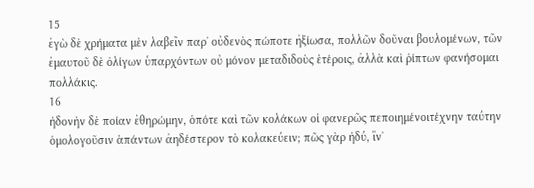15
ἐγὼ δὲ χρήματα μὲν λαβεῖν παρʼ οὐδενὸς πώποτε ἠξίωσα, πολλῶν δοῦναι βουλομένων, τῶν ἐμαυτοῦ δὲ ὀλίγων ὑπαρχόντων οὐ μόνον μεταδιδοὺς ἑτέροις, ἀλλὰ καὶ ῥίπτων φανήσομαι πολλάκις.
16
ἡδονὴν δὲ ποίαν ἐθηρώμην, ὁπότε καὶ τῶν κολάκων οἱ φανερῶς πεποιημένοιτέχνην ταύτην ὁμολογοῦσιν ἁπάντων ἀηδέστερον τὸ κολακεύειν; πῶς γὰρ ἡδύ, ἵνʼ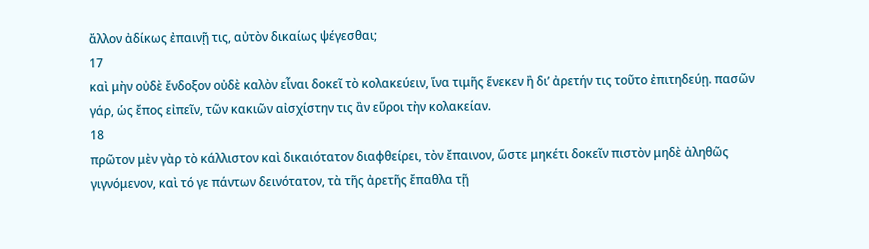ἄλλον ἀδίκως ἐπαινῇ τις, αὐτὸν δικαίως ψέγεσθαι;
17
καὶ μὴν οὐδὲ ἔνδοξον οὐδὲ καλὸν εἶναι δοκεῖ τὸ κολακεύειν, ἵνα τιμῆς ἕνεκεν ἢ διʼ ἀρετήν τις τοῦτο ἐπιτηδεύῃ. πασῶν γάρ, ὡς ἔπος εἰπεῖν, τῶν κακιῶν αἰσχίστην τις ἂν εὕροι τὴν κολακείαν.
18
πρῶτον μὲν γὰρ τὸ κάλλιστον καὶ δικαιότατον διαφθείρει, τὸν ἔπαινον, ὥστε μηκέτι δοκεῖν πιστὸν μηδὲ ἀληθῶς γιγνόμενον, καὶ τό γε πάντων δεινότατον, τὰ τῆς ἀρετῆς ἔπαθλα τῇ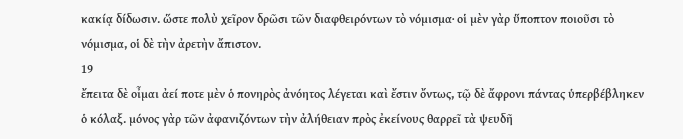κακίᾳ δίδωσιν. ὥστε πολὺ χεῖρον δρῶσι τῶν διαφθειρόντων τὸ νόμισμα· οἱ μὲν γὰρ ὕποπτον ποιοῦσι τὸ νόμισμα, οἱ δὲ τὴν ἀρετὴν ἄπιστον.
19
ἔπειτα δὲ οἶμαι ἀεί ποτε μὲν ὁ πονηρὸς ἀνόητος λέγεται καὶ ἔστιν ὄντως, τῷ δὲ ἄφρονι πάντας ὑπερβέβληκεν ὁ κόλαξ. μόνος γὰρ τῶν ἀφανιζόντων τὴν ἀλήθειαν πρὸς ἐκείνους θαρρεῖ τὰ ψευδῆ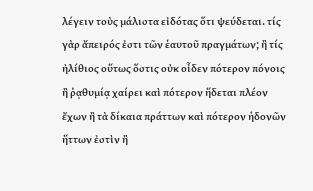λέγειν τοὺς μάλιστα εἰδότας ὅτι ψεύδεται. τίς γὰρ ἄπειρός ἐστι τῶν ἑαυτοῦ πραγμάτων; ἢ τίς ἠλίθιος οὕτως ὅστις οὐκ οἶδεν πότερον πόνοις ἢ ῥᾳθυμίᾳ χαίρει καὶ πότερον ἥδεται πλέον ἔχων ἢ τὰ δίκαια πράττων καὶ πότερον ἡδονῶν ἥττων ἐστὶν ἢ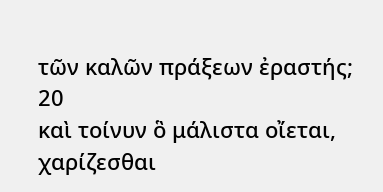τῶν καλῶν πράξεων ἐραστής;
20
καὶ τοίνυν ὃ μάλιστα οἴεται, χαρίζεσθαι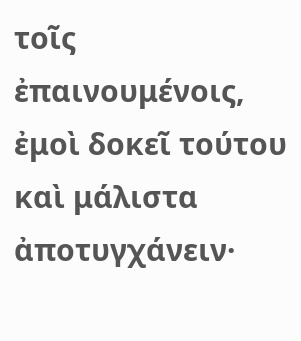τοῖς ἐπαινουμένοις, ἐμοὶ δοκεῖ τούτου καὶ μάλιστα ἀποτυγχάνειν·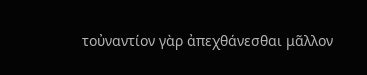τοὐναντίον γὰρ ἀπεχθάνεσθαι μᾶλλον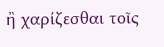ἢ χαρίζεσθαι τοῖς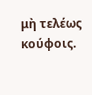μὴ τελέως κούφοις.